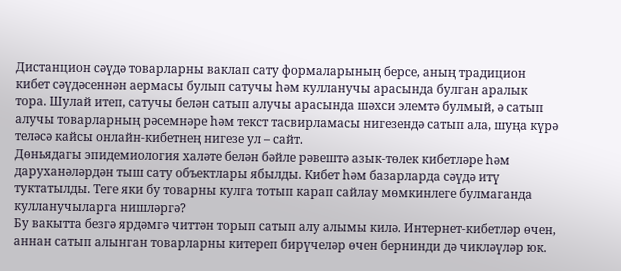Дистанцион сәүдә товарларны ваклап сату формаларының берсе, аның традицион кибет сәүдәсеннән аермасы булып сатучы һәм кулланучы арасында булган аралык тора. Шулай итеп, сатучы белән сатып алучы арасында шәхси элемтә булмый, ә сатып алучы товарларның рәсемнәре һәм текст тасвирламасы нигезендә сатып ала, шуңа күрә теләсә кайсы онлайн-кибетнең нигезе ул – сайт.
Дөньядагы эпидемиология халәте белән бәйле рәвештә азык-төлек кибетләре һәм даруханәләрдән тыш сату объектлары ябылды. Кибет һәм базарларда сәүдә итү туктатылды. Теге яки бу товарны кулга тотып карап сайлау мөмкинлеге булмаганда кулланучыларга нишләргә?
Бу вакытта безгә ярдәмгә читтән торып сатып алу алымы килә. Интернет-кибетләр өчен, аннан сатып алынган товарларны китереп бирүчеләр өчен бернинди дә чикләүләр юк.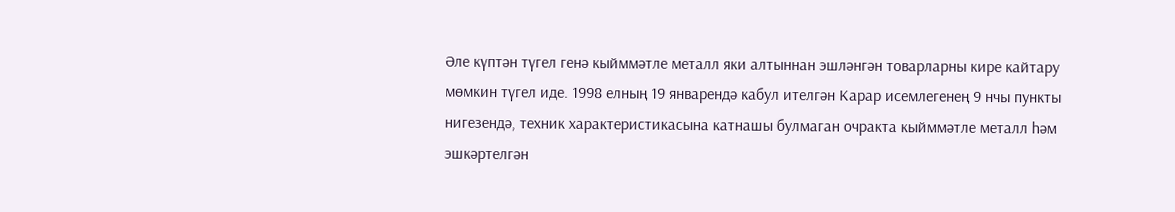Әле күптән түгел генә кыйммәтле металл яки алтыннан эшләнгән товарларны кире кайтару мөмкин түгел иде. 1998 елның 19 январендә кабул ителгән Карар исемлегенең 9 нчы пункты нигезендә, техник характеристикасына катнашы булмаган очракта кыйммәтле металл һәм эшкәртелгән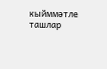кыйммәтле ташлар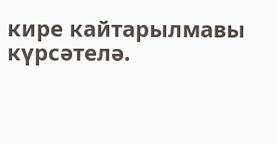кире кайтарылмавы күрсәтелә.